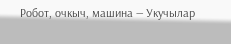Робот, очкыч, машина — Укучылар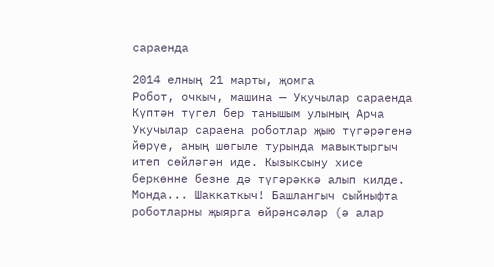сараенда

2014 елның 21 марты, җомга
Робот, очкыч, машина — Укучылар сараенда
Күптән түгел бер танышым улының Арча Укучылар сараена роботлар җыю түгәрәгенә йөрүе, аның шөгыле турында мавыктыргыч итеп сөйләгән иде. Кызыксыну хисе беркөнне безне дә түгәрәккә алып килде.
Монда... Шаккаткыч! Башлангыч сыйныфта роботларны җыярга өйрәнсәләр (ә алар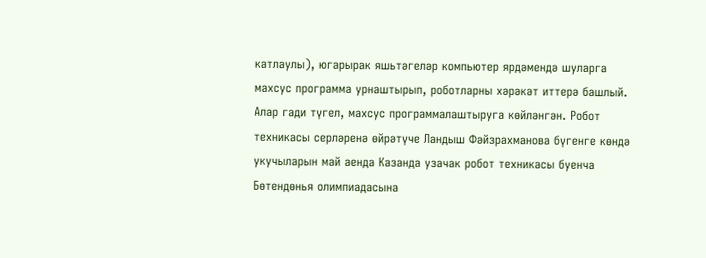катлаулы), югарырак яшьтәгеләр компьютер ярдәмендә шуларга махсус программа урнаштырып, роботларны хәрәкәт иттерә башлый. Алар гади түгел, махсус программалаштыруга көйләнгән. Робот техникасы серләренә өйрәтүче Ландыш Фәйзрахманова бүгенге көндә укучыларын май аенда Казанда узачак робот техникасы буенча Бөтендөнья олимпиадасына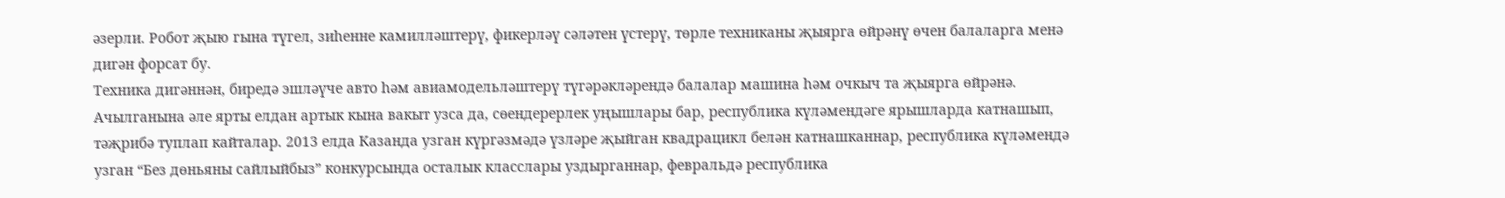әзерли. Робот җыю гына түгел, зиһенне камилләштерү, фикерләү сәләтен үстерү, төрле техниканы җыярга өйрәнү өчен балаларга менә дигән форсат бу.
Техника дигәннән, биредә эшләүче авто һәм авиамодельләштерү түгәрәкләрендә балалар машина һәм очкыч та җыярга өйрәнә. Ачылганына әле ярты елдан артык кына вакыт узса да, сөендерерлек уңышлары бар, республика күләмендәге ярышларда катнашып, тәҗрибә туплап кайталар. 2013 елда Казанда узган күргәзмәдә үзләре җыйган квадрацикл белән катнашканнар, республика күләмендә узган “Без дөньяны сайлыйбыз” конкурсында осталык класслары уздырганнар, февральдә республика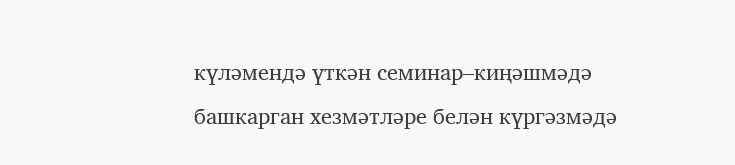күләмендә үткән семинар–киңәшмәдә башкарган хезмәтләре белән күргәзмәдә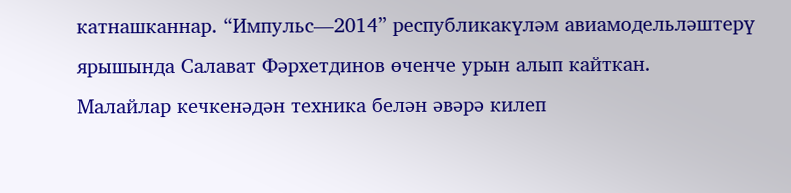катнашканнар. “Импульс—2014” республикакүләм авиамодельләштерү ярышында Салават Фәрхетдинов өченче урын алып кайткан.
Малайлар кечкенәдән техника белән әвәрә килеп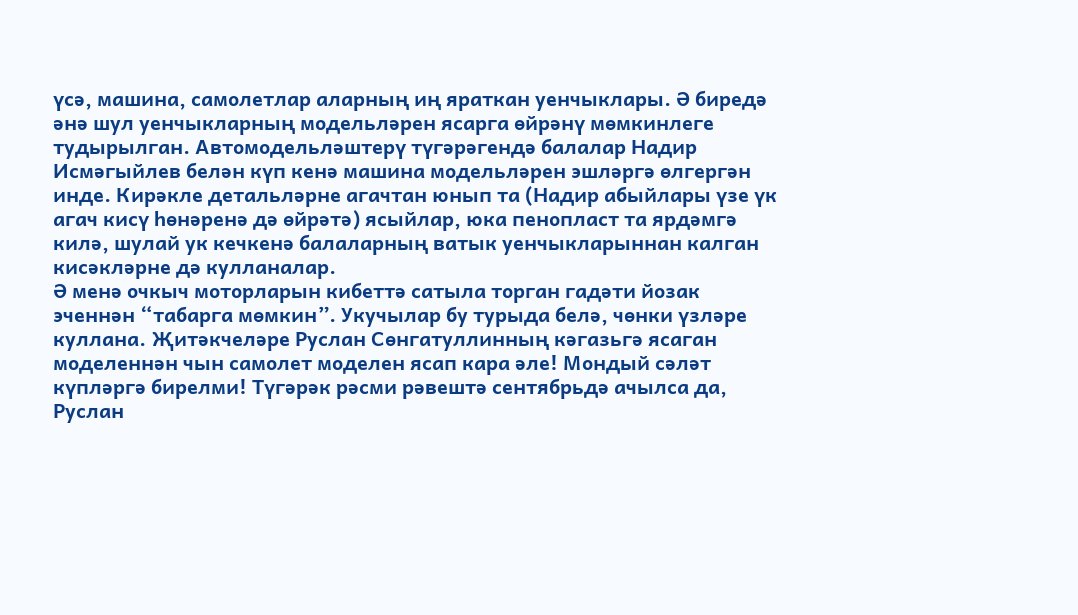үсә, машина, самолетлар аларның иң яраткан уенчыклары. Ә биредә әнә шул уенчыкларның модельләрен ясарга өйрәнү мөмкинлеге тудырылган. Автомодельләштерү түгәрәгендә балалар Надир Исмәгыйлев белән күп кенә машина модельләрен эшләргә өлгергән инде. Кирәкле детальләрне агачтан юнып та (Надир абыйлары үзе үк агач кисү һөнәренә дә өйрәтә) ясыйлар, юка пенопласт та ярдәмгә килә, шулай ук кечкенә балаларның ватык уенчыкларыннан калган кисәкләрне дә кулланалар.
Ә менә очкыч моторларын кибеттә сатыла торган гадәти йозак эченнән “табарга мөмкин”. Укучылар бу турыда белә, чөнки үзләре куллана. Җитәкчеләре Руслан Сөнгатуллинның кәгазьгә ясаган моделеннән чын самолет моделен ясап кара әле! Мондый сәләт күпләргә бирелми! Түгәрәк рәсми рәвештә сентябрьдә ачылса да, Руслан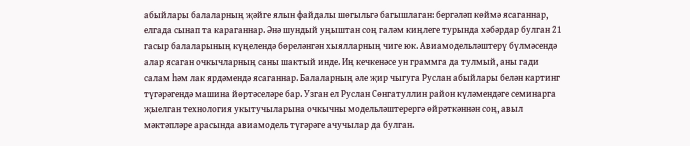абыйлары балаларның җәйге ялын файдалы шөгыльгә багышлаган: бергәләп көймә ясаганнар, елгада сынап та караганнар. Әнә шундый уңыштан соң галәм киңлеге турында хәбәрдар булган 21 гасыр балаларының күңелендә бөреләнгән хыялларның чиге юк. Авиамодельләштерү бүлмәсендә алар ясаган очкычларның саны шактый инде. Иң кечкенәсе ун граммга да тулмый, аны гади салам һәм лак ярдәмендә ясаганнар. Балаларның әле җир чыгуга Руслан абыйлары белән картинг түгәрәгендә машина йөртәселәре бар. Узган ел Руслан Сөнгатуллин район күләмендәге семинарга җыелган технология укытучыларына очкычны модельләштерергә өйрәткәннән соң, авыл мәктәпләре арасында авиамодель түгәрәге ачучылар да булган.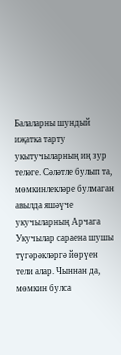Балаларны шундый иҗатка тарту укытучыларның иң зур теләге. Сәләтле булып та, мөмкинлекләре булмаган авылда яшәүче укучыларның Арчага Укучылар сараена шушы түгәрәкләргә йөрүен тели алар. Чыннан да, мөмкин булса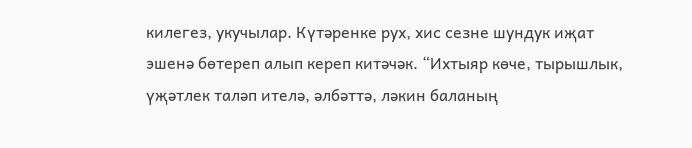килегез, укучылар. Күтәренке рух, хис сезне шундук иҗат эшенә бөтереп алып кереп китәчәк. “Ихтыяр көче, тырышлык, үҗәтлек таләп ителә, әлбәттә, ләкин баланың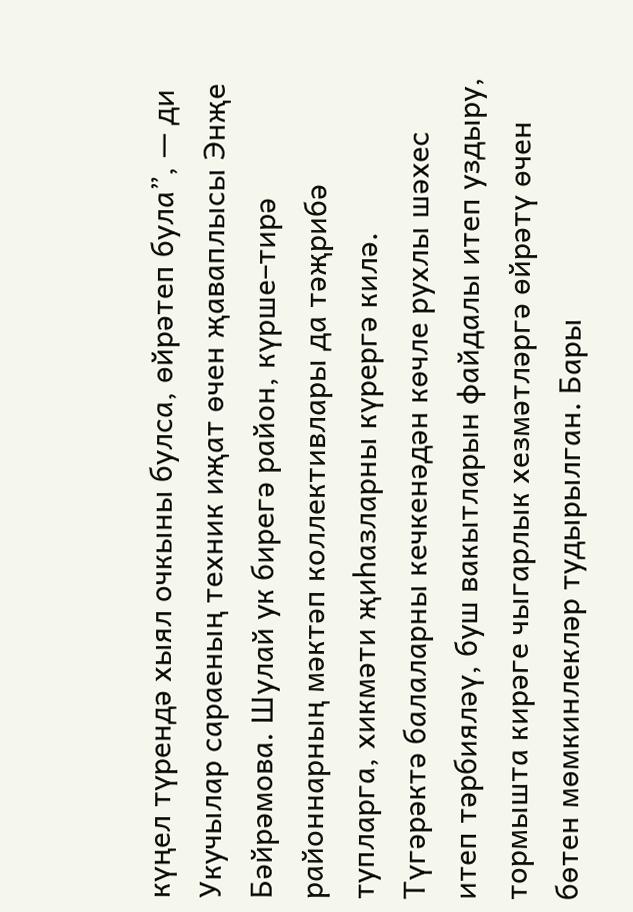күңел түрендә хыял очкыны булса, өйрәтеп була”, — ди Укучылар сараеның техник иҗат өчен җаваплысы Энҗе Бәйрәмова. Шулай ук бирегә район, күрше–тирә районнарның мәктәп коллективлары да тәҗрибә тупларга, хикмәти җиһазларны күрергә килә.
Түгәрәктә балаларны кечкенәдән көчле рухлы шәхес итеп тәрбияләү, буш вакытларын файдалы итеп уздыру, тормышта кирәге чыгарлык хезмәтләргә өйрәтү өчен бөтен мөмкинлекләр тудырылган. Бары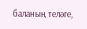баланың теләге,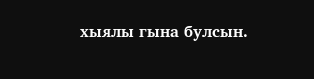хыялы гына булсын.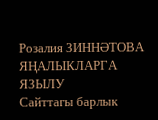Розалия ЗИННӘТОВА
ЯҢАЛЫКЛАРГА ЯЗЫЛУ
Сайттагы барлык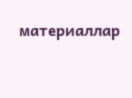материаллар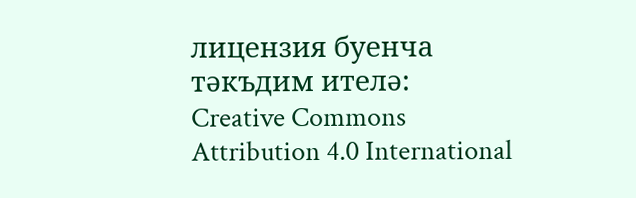лицензия буенча тәкъдим ителә:
Creative Commons Attribution 4.0 International